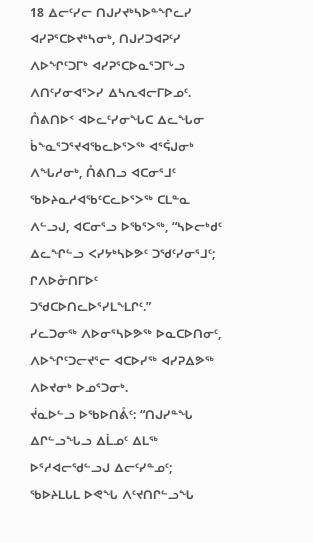18 ᐃᓕᑦᓯᓕ ᑎᒍᓯᔪᒃᓴᐅᓐᖏᓚᓯ ᐊᓯᕈᕐᑕᐅᔪᒃᓴᓂᒃ, ᑎᒍᓯᑐᐊᕈᑦᓯ ᐱᐅᖏᑦᑐᒥᒃ ᐊᓯᕈᕐᑕᐅᓇᕐᑐᒥᒡᓗ ᐱᑎᑦᓯᓂᐊᕐᐳᓯ ᐃᓴᕆᐊᓕᒥᐅᓄᑦ.
ᑍᕕᑎᐅᑉ ᐊᐅᓚᑦᓯᓂᖓᑕ ᐃᓚᖓᓂ ᑳᖕᓇᕐᑐᕐᔪᐊᖃᓚᐅᕐᐳᖅ ᐊᕐᕌᒍᓂᒃ ᐱᖓᓱᓂᒃ, ᑍᕕᑎᓗ ᐊᑕᓂᕐᒧᑦ ᖃᐅᔨᓇᓱᐊᖃᑦᑕᓚᐅᕐᐳᖅ ᑕᒪᓐᓇ ᐱᓪᓗᒍ, ᐊᑕᓂᕐᓗ ᐅᖃᕐᐳᖅ, “ᓴᐅᓕᒃᑯᑦ ᐃᓚᖏᓪᓗ ᐸᓯᔭᒃᓴᐅᕗᑦ ᑐᖁᑦᓯᓂᕐᒧᑦ; ᒋᐱᐅᓁᑎᒥᐅᑦ ᑐᖁᑕᐅᑎᓚᐅᕐᓯᒪᖕᒪᒋᑦ.”
ᓯᓚᑐᓂᖅ ᐱᐅᓂᕐᓴᐅᕗᖅ ᐅᓇᑕᐅᑎᓂᑦ, ᐱᐅᖏᑦᑐᓕᔪᕐᓕ ᐊᑕᐅᓯᖅ ᐊᓯᕈᐃᕗᖅ ᐱᐅᔪᓂᒃ ᐅᓄᕐᑐᓂᒃ.
ᔫᓇᐅᓪᓗ ᐅᖃᐅᑎᕔᑦ: “ᑎᒍᓯᓐᖓ ᐃᒋᓪᓗᖓᓗ ᐃᒫᓄᑦ ᐃᒪᖅ ᐅᕐᓱᐊᓕᖁᓪᓗᒍ ᐃᓕᑦᓯᓐᓄᑦ; ᖃᐅᔨᒪᒐᒪ ᐅᕙᖓ ᐱᑦᔪᑎᒋᓪᓗᖓ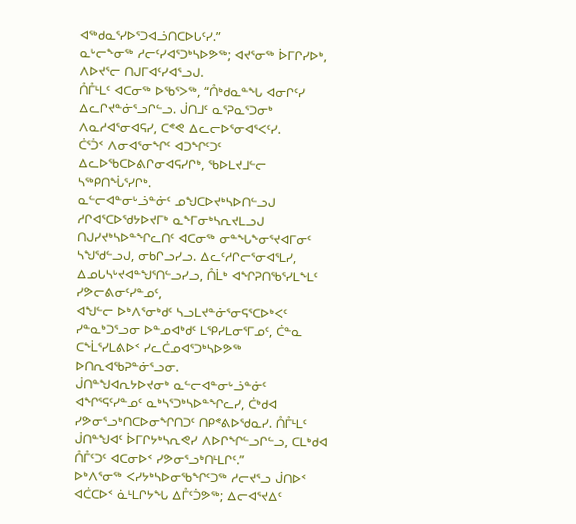ᐊᖅᑯᓇᕐᓯᐅᕐᑐᐊᓘᑎᑕᐅᒐᑦᓯ.”
ᓇᒡᓕᖕᓂᖅ ᓱᓕᑦᓯᐊᕐᑐᒃᓴᐅᕗᖅ; ᐊᔪᕐᓂᖅ ᐆᒥᒋᓯᐅᒃ, ᐱᐅᔪᕐᓕ ᑎᒍᒥᐊᑦᓯᐊᕐᓗᒍ.
ᑍᒤᒻᒪᑦ ᐊᑕᓂᖅ ᐅᖃᕐᐳᖅ, “ᑍᒃᑯᓇᓐᖓ ᐊᓂᒋᑦᓯ ᐃᓚᒋᔪᓐᓃᕐᓗᒋᓪᓗ. ᒎᑎᒧᑦ ᓇᕐᕈᓇᕐᑐᓂᒃ ᐱᓇᓱᐊᕐᓂᐊᕋᓯ, ᑕᕝᕙ ᐃᓚᓕᐅᕐᓂᐊᕐᐸᑦᓯ.
ᑖᕐᑑᑉ ᐱᓂᐊᕐᓂᖏᑦ ᐊᑐᖏᑦᑐᑦ ᐃᓚᐅᖃᑕᐅᕕᒋᓂᐊᕋᓯᒋᒃ, ᖃᐅᒪᔪᒧᓪᓕ ᓴᖅᑭᑎᖔᕐᓯᒋᒃ.
ᓇᓪᓕᐊᓐᓂᒡᓘᓐᓃᑦ ᓄᖑᑕᐅᔪᒃᓴᐅᑎᓪᓗᒍ ᓱᒋᐊᕐᑕᐅᖁᔭᐅᔪᒥᒃ ᓇᖕᒥᓂᒃᓴᕆᔪᒪᓗᒍ ᑎᒍᓯᔪᒃᓴᐅᓐᖏᓚᑎᑦ ᐊᑕᓂᖅ ᓂᓐᖓᖕᓂᕐᔪᐊᒥᓂᑦ ᓴᖑᖁᓪᓗᒍ, ᓂᑲᒋᓗᓯᓗ. ᐃᓚᑦᓱᒋᓕᕐᓂᐊᕐᒪᓯ, ᐃᓄᒐᓴᒡᔪᐊᓐᖑᕐᑎᓪᓗᓯᓗ, ᑍᒫᒃ ᐊᖏᕈᑎᖃᕐᓯᒪᖕᒪᑦ ᓯᕗᓕᕕᓂᑦᓯᓐᓄᑦ,
ᐊᖑᓪᓕ ᐅᒃᐱᕐᓂᒃᑯᑦ ᓴᓗᒪᔪᓐᓃᕐᓂᕋᕐᑕᐅᒃᐸᑦ ᓯᓐᓇᒃᑐᕐᓗᓂ ᐅᓐᓄᐊᒃᑯᑦ ᒪᕿᓯᒪᓂᕐᒥᓄᑦ, ᑖᓐᓇ ᑕᖕᒫᕐᓯᒪᕕᐅᑉ ᓯᓚᑖᓄᐊᕐᑐᒃᓴᐅᕗᖅ ᐅᑎᕆᐊᖃᕈᓐᓃᕐᓗᓂ.
ᒎᑎᓐᖑᐊᕆᔭᐅᔪᓂᒃ ᓇᓪᓕᐊᓐᓂᒡᓘᓐᓃᑦ ᐊᖏᕐᕋᑦᓯᓐᓄᑦ ᓇᒃᓴᕐᑐᒃᓴᐅᓐᖏᓚᓯ, ᑖᒃᑯᐊ ᓯᕗᓂᕐᓗᒃᑎᑕᐅᓂᖏᑎᑐᑦ ᑎᑭᕝᕕᐅᖁᓇᓯ. ᑍᒤᒻᒪᑦ ᒎᑎᓐᖑᐊᑦ ᐆᒥᒋᔭᒃᓴᕆᕙᓯ ᐱᐅᒋᖏᓪᓗᒋᓪᓗ, ᑕᒪᒃᑯᐊ ᑍᒤᑦᑐᑦ ᐊᑕᓂᐅᑉ ᓯᕗᓂᕐᓗᒃᑎᒻᒪᒋᑦ.”
ᐅᒃᐱᕐᓂᖅ ᐸᓯᔭᒃᓴᐅᓂᖃᖏᑦᑐᖅ ᓱᓕᔪᕐᓗ ᒎᑎᐅᑉ ᐊᑖᑕᐅᑉ ᓈᒻᒪᒋᔭᖓ ᐃᒤᑦᑑᕗᖅ; ᐃᓕᐊᕐᔪᐃᑦ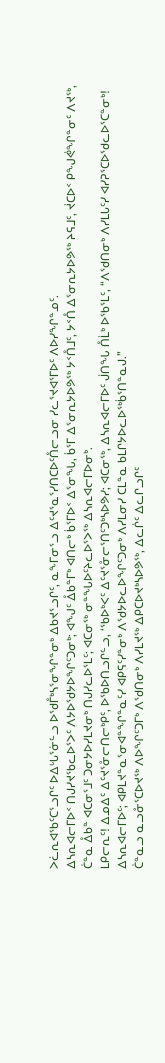ᐳᓛᕆᐊᖃᑦᑕᕐᓗᒋᑦ ᐅᐃᒡᒐᕐᓃᓪᓗ ᐅᖁᒤᒃᓴᕐᓂᖏᓐᓂᒃ ᐃᑲᔪᕐᓗᒋᑦ, ᓇᖕᒥᓂᕐᓗ ᐃᑦᔪᕐᓇᕐᓯᑎᑕᐅᑦᑍᓕᓗᓂ ᓯᓚᕐᔪᐊᕐᒥᐅᑦ ᐱᐅᓯᖏᓐᓄᑦ.
ᐃᓴᕆᐊᓕᒥᐅᑉ ᑎᒍᓯᔪᖃᓚᐅᕐᐳᑦ ᐱᔭᐅᖁᔭᐅᖏᑦᑐᓂᒃ; ᐊᖑᑦ ᐂᑲᓐᒥᒃ ᐊᑎᓕᒃ ᑳᕐᒥᐅᑉ ᐃᕐᓂᖓ, ᑳᕐᒥ ᐃᕐᓂᕆᔭᐅᕗᖅ ᔭᑉᑍᒧᑦ, ᔭᑉᑍ ᐃᕐᓂᕆᔭᐅᕗᖅ ᔨᕋᒧᑦ, ᔫᑕᐅᑉ ᑭᖑᕚᖏᓐᓂᑦ ᐱᔪᖅ, ᑖᓐᓇ ᐂᑲᓐ ᐊᑕᓂᕐᒧᑦ ᑐᓂᔭᐅᓯᒪᔪᓂᒃ ᑎᒍᓯᓚᐅᕐᒪᑦ; ᐊᑕᓂᖅ ᓂᓐᖓᐅᑦᔨᓚᐅᕐᐳᖅ ᐃᓴᕆᐊᓕᒥᐅᓂᒃ.
ᒪᑭᓕᕆᑦ! ᐃᓄᐃᑦ ᐃᑦᔪᕐᓁᓕᑎᓕᒃᑭᑦ, ᐅᖃᐅᑎᓗᒋᓪᓗ, ‘ᖃᐅᒃᐸᑦ ᐃᑦᔪᕐᓁᓕᕐᑎᑦᑐᒃᓴᐅᕗᓯ; ᐊᑕᓂᖅ, ᐃᓴᕆᐊᓕᒥᐅᑦ ᒎᑎᖓ ᑍᒫᒃ ᐅᖃᕐᒪᑦ, “ᐱᖁᑎᓂᒃ ᐱᓯᒪᒐᑦᓯ ᐊᓯᕈᕐᑕᐅᖁᓚᐅᕐᑕᓐᓂᒃ! ᐃᓴᕆᐊᓕᒥᐅᑦ; ᐊᑭᒪᔪᓐᓇᕐᓂᐊᓐᖏᓐᓇᑦᓯ ᐊᑭᕋᑦᓯᓐᓂᒃ ᐱᖁᔭᐅᓚᐅᖏᑦᑐᓂᒃ ᐱᓯᒪᓂᓯ ᑕᒪᓐᓇ ᑲᒪᒋᔭᐅᓚᐅᖅᑳᕐᑎᓐᓇᒍ.”
ᑖᓐᓇᓗ ᓇᓗᓁᕐᑕᐅᔪᖅ ᐱᐅᖏᑦᑐᒥᒃ ᐱᖁᑎᓂᒃ ᐱᓯᒪᔪᖅ ᐃᑭᑕᐅᔪᒃᓴᐅᕗᖅ, ᐃᓚᒌᑦ ᐃᓚᒋᓗᒋᑦ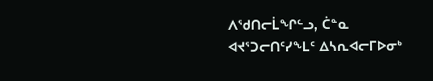ᐱᖁᑎᓕᒫᖏᓪᓗ, ᑖᓐᓇ ᐊᔪᕐᑐᓕᑎᑦᓯᖕᒪᑦ ᐃᓴᕆᐊᓕᒥᐅᓂᒃ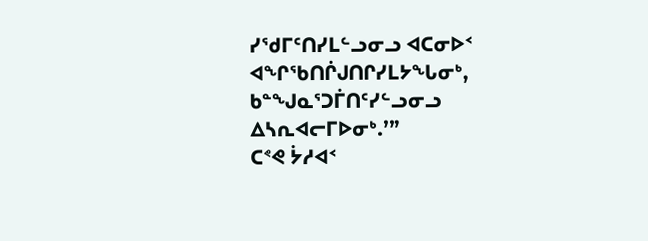ᓯᖁᒥᑦᑎᓯᒪᓪᓗᓂᓗ ᐊᑕᓂᐅᑉ ᐊᖏᖃᑎᒌᒍᑎᒋᓯᒪᔭᖓᓂᒃ, ᑲᓐᖑᓇᕐᑐᒦᑎᑦᓯᓪᓗᓂᓗ ᐃᓴᕆᐊᓕᒥᐅᓂᒃ.’”
ᑕᕝᕙ ᔮᓱᐊᑉ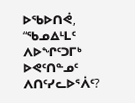ᐅᖃᐅᑎᕚ, “ᖃᓄᐃᒻᒪᑦ ᐱᐅᖏᑦᑐᒥᒃ ᐅᕙᑦᑎᓐᓄᑦ ᐱᑎᑦᓯᓚᐅᕐᐲᑦ?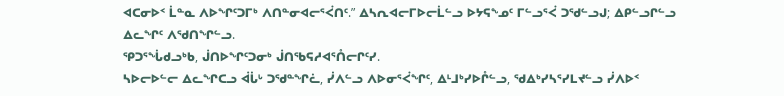ᐊᑕᓂᐅᑉ ᒫᓐᓇ ᐱᐅᖏᑦᑐᒥᒃ ᐱᑎᓐᓂᐊᓕᕐᐹᑎᑦ.” ᐃᓴᕆᐊᓕᒥᐅᓕᒫᓪᓗ ᐅᔭᕋᖕᓄᑦ ᒥᓪᓗᕐᐹ ᑐᖁᓪᓗᒍ; ᐃᑭᓪᓗᒋᓪᓗ ᐃᓚᖏᑦ ᐱᖁᑎᖏᓪᓗ.
ᕿᑐᕐᖔᑯᓗᒃᑲ, ᒎᑎᐅᖏᑦᑐᓂᒃ ᒎᑎᖃᕋᓱᐊᕐᑍᓕᒋᑦᓯ.
ᓴᐅᓕᐅᓪᓕ ᐃᓚᖏᑕᓗ ᐋᒑᒡ ᑐᖁᓐᖏᓛ, ᓰᐱᓪᓗ ᐱᐅᓂᕐᐹᖏᑦ, ᐃᒻᒧᒃᓯᐅᒊᓪᓗ, ᖁᐃᒃᓯᓴᕐᓯᒪᔪᓪᓗ ᓰᐱᐅᑉ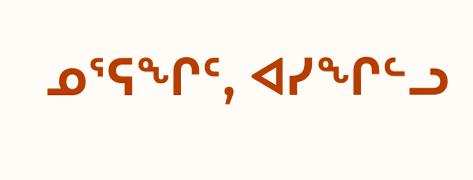ᓄᕐᕋᖏᑦ, ᐊᓯᖏᓪᓗ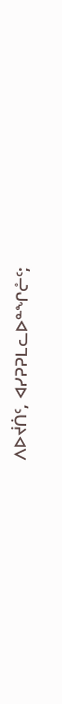ᐱᐅᔫᑏᑦ, ᐊᓯᕈᕈᒪᓚᐅᓐᖏᓔᑦ;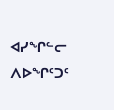ᐊᓯᖏᓪᓕ ᐱᐅᖏᑦᑐᑦ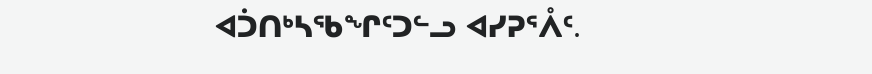ᐊᑑᑎᒃᓴᖃᖏᑦᑐᓪᓗ ᐊᓯᕈᕐᐰᑦ.